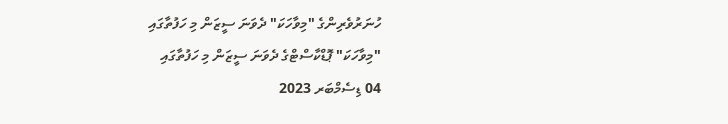ހުނަރުވެރިންގެ "މިވާހަކަ" ދެވަނަ ސީޒަން މި ހަފުތާގައި
"މިވާހަކަ" ޕޮޑްކާސްޓްގެ ދެވަނަ ސީޒަން މި ހަފުތާގައި
04 ޑިސެމްބަރ 2023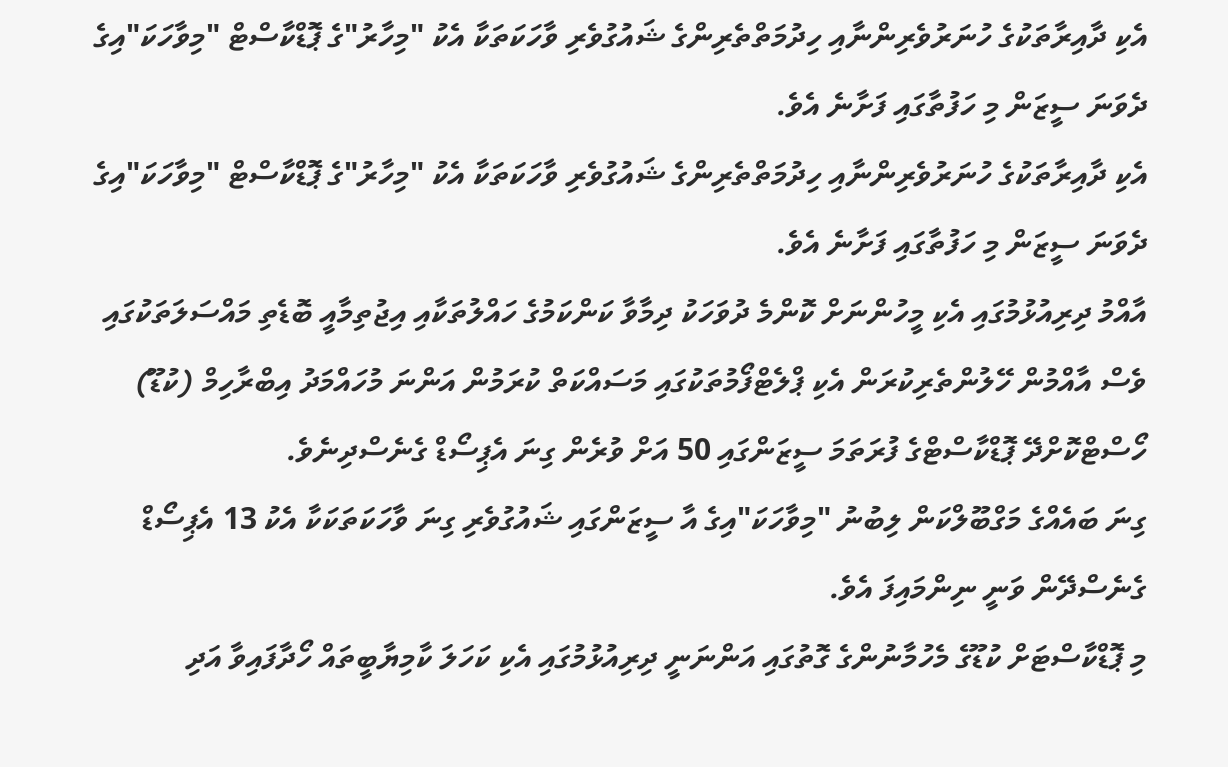އެކި ދާއިރާތަކުގެ ހުނަރުވެރިންނާއި ހިދުމަތްތެރިންގެ ޝައުގުވެރި ވާހަކަތަކާ އެކު "މިހާރު"ގެ ޕޮޑްކާސްޓް "މިވާހަކަ"އިގެ ދެވަނަ ސީޒަން މި ހަފުތާގައި ފަށާނެ އެވެ.
އެކި ދާއިރާތަކުގެ ހުނަރުވެރިންނާއި ހިދުމަތްތެރިންގެ ޝައުގުވެރި ވާހަކަތަކާ އެކު "މިހާރު"ގެ ޕޮޑްކާސްޓް "މިވާހަކަ"އިގެ ދެވަނަ ސީޒަން މި ހަފުތާގައި ފަށާނެ އެވެ.
އާއްމު ދިރިއުޅުމުގައި އެކި މީހުންނަށް ކޮންމެ ދުވަހަކު ދިމާވާ ކަންކަމުގެ ހައްލުތަކާއި އިޖުތިމާއީ ބޮޑެތި މައްސަލަތަކުގައި ވެސް އާއްމުން ހޭލުންތެރިކުރަން އެކި ޕްލެޓްފޯމުތަކުގައި މަސައްކަތް ކުރަމުން އަންނަ މުހައްމަދު އިބްރާހިމް (ކުޑޫ) ހޯސްޓްކޮށްދޭ ޕޮޑްކާސްޓްގެ ފުރަތަމަ ސީޒަންގައި 50 އަށް ވުރެން ގިނަ އެޕިސޯޑް ގެނެސްދިނެވެ.
ގިނަ ބައެއްގެ މަގްބޫލްކަން ލިބުނު "މިވާހަކަ"އިގެ އާ ސީޒަންގައި ޝައުގުވެރި ގިނަ ވާހަކަތަކަކާ އެކު 13 އެޕިސޯޑް ގެނެސްދޭން ވަނީ ނިންމައިފަ އެވެ.
މި ޕޮޑްކާސްޓަށް ކުޑޫގެ މެހުމާނުންގެ ގޮތުގައި އަންނަނީ ދިރިއުޅުމުގައި އެކި ކަހަލަ ކާމިޔާބީތައް ހޯދާފައިވާ އަދި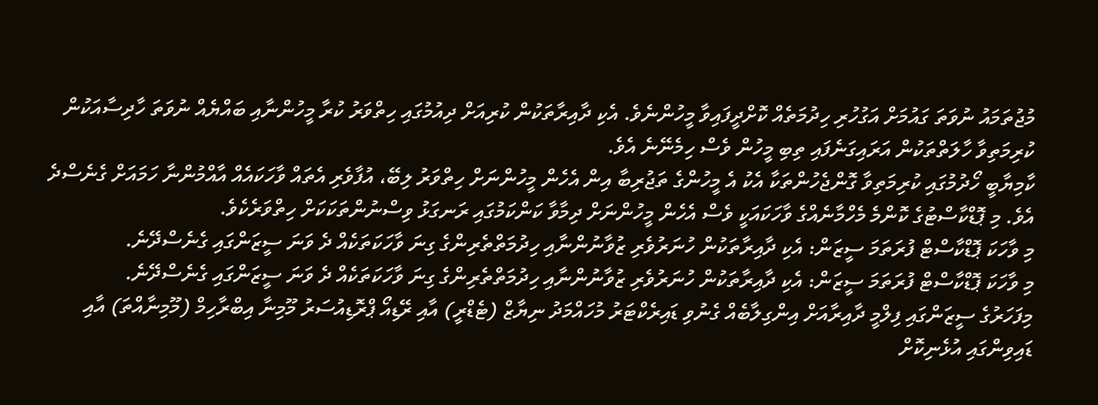މުޖުތަމައު ނުވަތަ ގައުމަށް އަގުހުރި ހިދުމަތެއް ކޮށްދީފައިވާ މީހުންނެވެ. އެކި ދާއިރާތަކުން ކުރިއަށް ދިއުމުގައި ހިތްވަރު ކުރާ މީހުންނާއި ބައްޔެއް ނުވަތަ ހާދިސާއަކުން ކުރިމަތިވާ ހާލަތްތަކުން އަރައިގަނެފައި ތިބި މީހުން ވެސް ހިމެނޭނެ އެވެ.
ކާމިޔާބީ ހޯދުމުގައި ކުރިމަތިވާ ގޮންޖެހުންތަކާ އެކު އެ މީހުންގެ ތަޖުރިބާ އިން އެހެން މީހުންނަށް ހިތްވަރު ލިބޭ، އުފާވެރި އެތައް ވާހަކައެއް އާއްމުންނާ ހަމައަށް ގެނެސްދެ އެވެ. މި ޕޮޑްކާސްޓުގެ ކޮންމެ މެހްމާނެއްގެ ވާހަކައަކީ ވެސް އެހެން މީހުންނަށް ދިމާވާ ކަންކަމުގައި ރަނގަޅު ވިސްނުންތަކަކަށް ހިތްވަރެކެވެ.
މި ވާހަކަ ޕޮޑްކާސްޓް ފުރަތަމަ ސީޒަން: އެކި ދާއިރާތަކުން ހުނަރުވެރި ޒުވާނުންނާއި ހިދުމަތްތެރިންގެ ގިނަ ވާހަކަތަކެއް ދެ ވަނަ ސީޒަންގައި ގެނެސްދޭނެ.
މި ވާހަކަ ޕޮޑްކާސްޓް ފުރަތަމަ ސީޒަން: އެކި ދާއިރާތަކުން ހުނަރުވެރި ޒުވާނުންނާއި ހިދުމަތްތެރިންގެ ގިނަ ވާހަކަތަކެއް ދެ ވަނަ ސީޒަންގައި ގެނެސްދޭނެ.
މިފަހަރުގެ ސީޒަންގައި ފިލްމީ ދާއިރާއަށް އިންގިލާބެއް ގެނުވި ޑައިރެކްޓަރު މުހައްމަދު ނިޔާޒް (ޓެޑްރީ) އާއި ރޭޑިއޯ ޕްރޮޑިއުސަރު މޫމިނާ އިބްރާހިމް (މޫމިނާއްތަ) އާއި ޑައިވިންގައި އުޅެނިކޮށް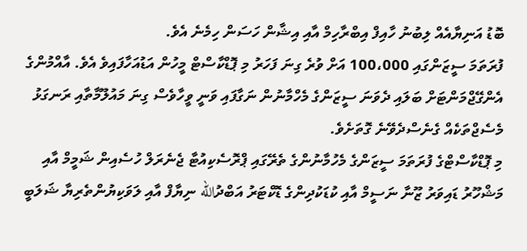ބޮޑު އަނިޔާއެއް ލިބުނު ހާއިފް އިބްރާހިމް އާއި އިޝާން ހަސަން ހިމެނެ އެވެ.
ފުރަތަމަ ސީޒަންގައި 100،000 އަށް ވުރެ ގިނަ ފަހަރު މި ޕޮޑްކާސްޓް މީހުން އަޑުއަހާފައިވެ އެވެ. އާއްމުންގެ އެންގޭޖްމަންޓަށް ބަލައި ދެވަނަ ސީޒަންގެ މެހްމާނުން ނަގާފައި ވަނީ ވީހާވެސް ގިނަ މައުލޫމާތާއި ރަނގަޅު މެސެޖްތަކެއް ގެނެސްދެވޭނެ ގޮތަށެވެ.
މި ޕޮޑްކާސްޓްގެ ފުރަތަމަ ސީޒަންގެ މެހުމާނުންގެ ތެރޭގައި ޕްރޮސެކިއުޓާ ޖެނެރަލް ހުސެއިން ޝަމީމް އާއި މަޝްހޫރު ޑައިވަރު ޒޫނާ ނަސީމް އާއި ކުޑަކުދިންގެ ޑޮކްޓަރު އަބްދުالله ނިޔާފް އާއި ލަވަކިޔުންތެރިޔާ ޝަލަބީ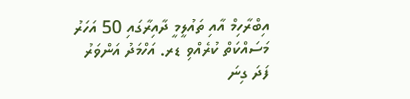އިބްރާހިމް އާއި ތައުލީމީ ދާއިރާގައި 50 އަހަރު މަސައްކަތް ކުރެއްވި ޑރ. އަހްމަދު އަންވަރު ފަދަ ގިނަ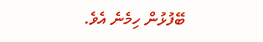ބޭފުޅުން ހިމެނެ އެވެ.